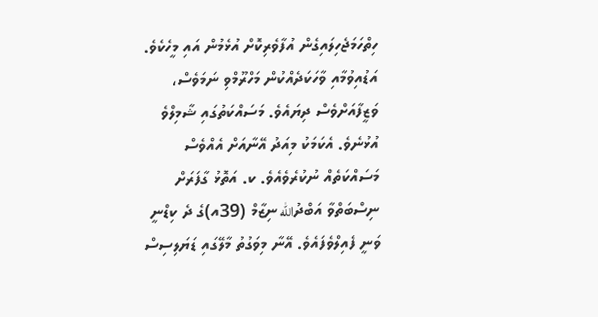ހިތްހަމަޖެހިލައިގެން އުފާވެރިކޮށް އުޅެމުން އައި މީހެކެވެ. އަޑުއިވުމާއި ވާހަކަދެއްކުން މަހްރޫމްވި ނަމަވެސް، ވަޒީފާއަށްވެސް ދިޔައެވެ. މަސައްކަތުގައި ޝާމިލްވެ އުޅުނެވެ. އެކަމަކު މިއަދު އޭނާއަށް އެއްވެސް މަސައްކަތެއް ނުކުރެވެއެވެ. ކ. އަތޮޅު ގާފަރަށް ނިސްބަތްވާ އަބްދުالله ނިޒާމް (39އ)ގެ ދެ ކިޑްނީ ވަނީ ފެއިލްވެފައެވެ. އޭނާ މިވަގުތު މާލޭގައި ޑަޔަލިސިސް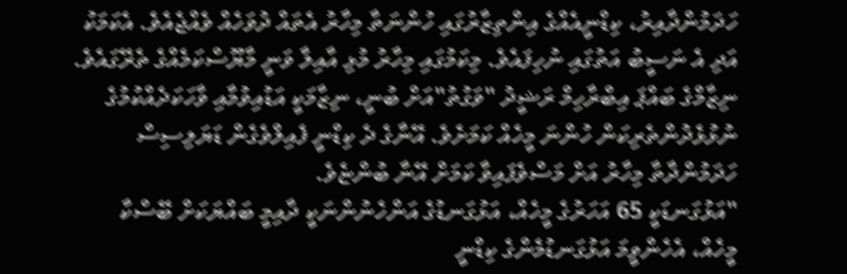ހަދަމުންދާއިރު، ކިޑްނީއެއްގެ އިންތިޒާރުގައި ހުންނަތާ މިހާރު އެތައް ދުވަހެއް ވެއްޖެއެވެ. އެކަމަކު އަދި އެ ނަސީބު އަތުގައި ނުހިފައެވެ. މިކަމުގައި މިހާރު މުޅި އާއިލާ ވަނީ މާޔޫސްކަމެއްގެ ތެރޭގައެވެ.
ނިޒާމްގެ ބައްޕަ އިބްރާހިމް ރަޝީދު "ވަގުތު"އަށް ބުނީ، ނިޒާމަކީ އަޑުއިވުމާއި ވާހަކަދެއްކުމުގެ ނުޅުޅެދުންތެރިކަން ހުންނަ މީހެއް ކަމަށެވެ. އޭނާގެ ދެ ކިޑްނީ ފެއިލްވެގެން ޑަޔަލިސިސް ހަދަމުންދާތާ މިހާރު އަށް މަސްވެފައިވާ ކަމަށް އޭނާ ބުންޏެވެ.
"އަޅުގަނޑަކީ 65 އަހަރުގެ މީހެއް، އަޅުގަނޑުގެ އަންހެނުންނަކީ ދާއިމީ ބައްޔަކަށް ބޭސްކާ މީހެއް، އެހެންވީމަ އަޅުގަނޑުމެންގެ ކިޑްނީ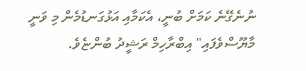ނުނެގޭނެ ކަމަށް ބުނީ، އެކަމާއި އަޅުގަނޑުމެން މި ވަނީ މާޔޫސްވެފައި" އިބްރާހިމް ރަޝީދު ބުންޏެވެ.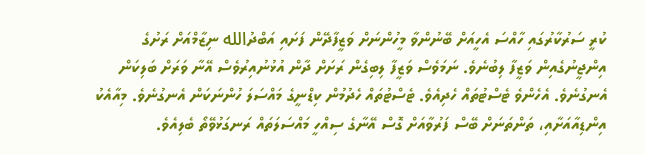ކުރީ ސަރުކާރުގައި ހާއްސަ އެހީއަށް ބޭނުންވާ މީހުންނަށް ވަޒީފާދޭން ފަށައި އަބްދުالله ނިޒާމްއަށް ރަށުގެ އިންޖީނުގެއިން ވަޒީފާ ލިބުނެވެ. ނަމަވެސް ވަޒީފާ ލިބިގެން ރަށަށް ދާން އުޅުނުއިރުވެސް އޭނާ ވަރަށް ބަލިކަން އެނގުނެވެ. އެހެންވެ ޓެސްޓުތައް ހެދިއެވެ. ޓެސްޓުތައް ހެދުމުން ކިޑްނީގެ މައްސަލަ ހުންނަކަން އެނގުނެވެ. މިއާއެކު އިންޑިއާއަށާއި، ތަންތަނަށް ބޭސް ފަރުވާއަށް ގޮސް އޭނާގެ ސިއްހީ މައްސަލަތައް ރަނގަޅުވޭތޯ ބެލިއެވެ.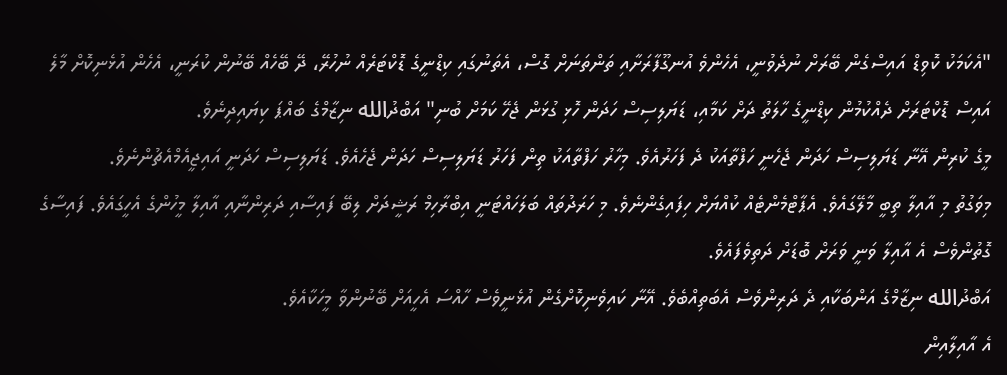"އެކަމަކު ކޮވިޑް އައިސްގެން ބޭރަށް ނުދެވުނީ، އެހެންވެ އުނގޫފާރަށާއި ތަންތަނަށް ގޮސް، އެތަނުގައި ކިޑްނީގެ ޑޮކްޓަރެއް ނުހުރޭ، ދޭ ބޭހެއް ބޭނުން ކުރަނީ، އެހެން އުޅެނިކޮށް މާލެ އައިސް ޑޮކްޓަރަށް ދެއްކުމުން ކިޑްނީގެ ހާލަތު ދަށް ކަމާއި، ޑަޔަލިސިސް ހަދަން ހޮޅި ގުޅަން ޖެހޭ ކަމަށް ބުނި" އަބްދުالله ނިޒާމްގެ ބައްޕަ ކިޔައިދިނެވެ.
މީގެ ކުރިން އޭނާ ޑަޔަލިސިސް ހަދަން ޖެހެނީ ހަފްތާއަކު ދެ ފަހަރުއެވެ. މިހާރު ހަފްތާއަކު ތިން ފަހަރު ޑަޔަލިސިސް ހަދަން ޖެހެއެވެ. ޑަޔަލިސިސް ހަދަނީ އައިޖީއެމްއެޗުންނެވެ.
މިވަގުތު މި އާއިލާ ތިބީ މާލޭގައެވެ. އެޕާޓްމެންޓެއް ކުއްޔަށް ހިފައިގެންނެވެ. މި ހަރަދުތައް ބަލަހައްޓަނީ އިބްރާހިމް ރަޝީދަށް ލިބޭ ފައިސާއި ދަރިންނާއި އާއިލާ މީހުންގެ އެހީގައެވެ. ފައިސާގެ ގޮތުންވެސް އެ އާއިލާ ވަނީ ވަރަށް ބޮޑަށް ދަތިވެފައެވެ.
އަބްދުالله ނިޒާމްގެ އަންބަކާއި ދެ ދަރިންވެސް އެބަތިއްބެވެ. އޭނާ ކައިވެނިކޮށްގެން އުޅެނީވެސް ހާއްސަ އެހީއަށް ބޭނުންވާ މީހަކާއެވެ.
އެ އާއިލާއިން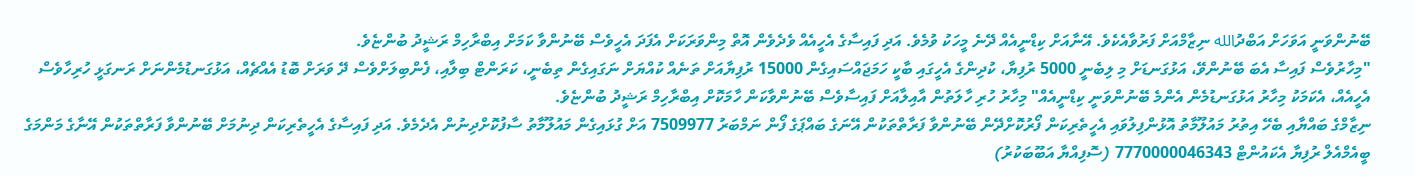ބޭނުންވަނީ އަވަހަށް އަބްދުالله ނިޒާމްއަށް ފަރުވާއެކެވެ. އޭނާއަށް ކިޑްނީއެއް ދޭނެ މީހަކު ވުމެވެ. އަދި ފައިސާގެ އެހީއެއް ވެދެވެން އޮތް މިންވަރަކަށް އެފަދަ އެހީވެސް ބޭނުންވާ ކަމަށް އިބްރާހިމް ރަޝީދު ބުންޏެވެ.
"މިހާރުވެސް ފައިސާ އެބަ ބޭނުންވޭ، އަޅުގަނޑަށް މި ލިބެނީ 5000 ރުފިޔާ، ކުދިންގެ އެހީގައި ބާކީ ހަމަޖައްސައިގެން 15000 ރުފިޔާއަށް ތަނެއް ކުއްޔަށް ނަގައިގެން ތިބެނީ، ކަރަންޓް ބިލާއި، ފެންބިލަށްވެސް ދޭ ވަރަށް ބޮޑު އެއްޗެއް، އަޅުގަނޑުމެންނަށް ރަނގަޅީ ހުރިހާވެސް އެހީއެއް، އެކަމަކު މިހާރު އަޅުގަނޑުމެން އެންމެ ބޭނުންވަނީ ކިޑްނީއެއް" މިހާރު ހުރި ހާލަތުން އާއިލާއަށް ފައިސާވެސް ބޭނުންވާކަން ހާމަކޮށް އިބްރާހިމް ރަޝީދު ބުންޏެވެ.
ނިޒާމްގެ ބައްޔާއި ބެހޭ އިތުރު މައުލޫމާތު އޮޅުންފިލުވައި އެހީތެރިކަން ފޯރުކޮށްދޭން ބޭނުންވާ ފަރާތްތަކުން އޭނަގެ ބައްޕަގެ ފޯން ނަމްބަރު 7509977 އަށް ގުޅައިގެން މައުލޫމާތު ސާފުކޮށްދިނުން އެދެމެވެ. އަދި ފައިސާގެ އެހީތެރިކަން ދިނުމަށް ބޭނުންވާ ފަރާތްތަކުން އޭނާގެ މަންމަގެ ބީއެމްއެލް ރުފިޔާ އެކައުންޓް 7770000046343 (ސޮފިއްޔާ އަބޫބަކުރު)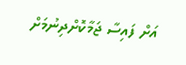އަށް ފައިސާ ޖަމާކޮށްދިނުމަށް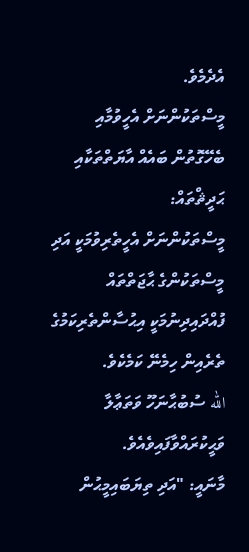އެދެމެވެ.
މީސްތަކުންނަށް އެހީވުމާއި ބެހޭގޮތުން ބައެއް އާޔަތްތަކާއި ޙަދީޘްތައް:
މީސްތަކުންނަށް އެހީތެރިވުމަކީ އަދި މީސްތަކުންގެ ޙާޖަތްތައް ފުއްދައިދިނުމަކީ އިޙުސާންތެރިކަމުގެ ތެރެއިން ހިމެނޭ ކަމެކެވެ.
الله ސުބުޙާނަހޫ ވަތަޢާލާ ވަޙީކުރައްވާފައިވެއެވެ.
މާނައީ: "އަދި ތިޔަބައިމީޙުން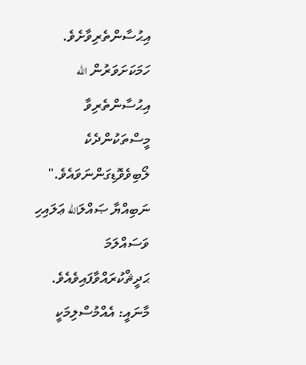އިޙުސާންތެރިވާށެވެ. ހަމަކަށަވަރުން الله އިޙުސާންތެރިވާ މީސްތަކުންދެކެ ލޯބިވެވޮޑިގަންނަވައެވެ."
ނަބިއްޔާ ޞައްލަالله ޢަލައިހި ވަސައްލަމަ ޙަދީޘްކުރައްވާފައިވެއެވެ.
މާނައީ: އެއްމުސްލިމަކީ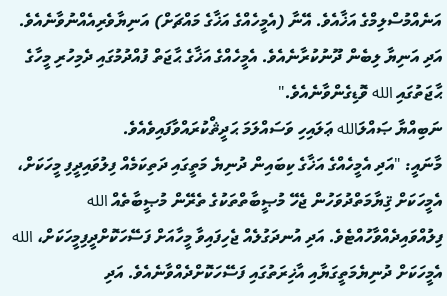އަނެއްމުސްލިމްގެ އަޚާއެވެ. އޭނާ (އެމީހެއްގެ އަޚާގެ މައްޗަށް) އަނިޔާވެރިއެއްނުވާނެއެވެ. އަދި އަނިޔާ ލިބެން ދޫނުކުރާނެއެވެ. އެމީހެއްގެ އަޚާގެ ޙާޖަތް ފުއްދުމުގައި ދެމިހުރި މީހާގެ ޙާޖަތުގައި الله ވޮޑިގެންވާނެއެވެ."
ނަބިއްޔާ ޞައްލަالله ޢަލައިހި ވަސައްލަމަ ޙަދީޘްކުރައްވާފައިވެއެވެ.
މާނައީ: "އަދި އެމީހެއްގެ އަޚާގެ ކިބައިން ދުނިޔެ މަތީގައި ދަތިކަމެއް ފިލުވައިދީފި މީހަކަށް، އެމީހަކަށް ޤިޔާމަތްދުވަހުން ޖެހޭ މުޞީބާތްތަކުގެ ތެރޭން މުޞީބާތެއް الله ފިލުއްވައިދެއްވާހުއްޓެވެ. އަދި އުނދަގުލެއް ޖެހިފައިވާ މީހާއަށް ފަސޭހަކޮށްދީފިމީހަކަށް، الله އެމީހަކަށް ދުނިޔެމަތީގަޔާއި އާޚިރަތުގައި ފަސޭހަކޮށްދެއްވާނެއެވެ. އަދި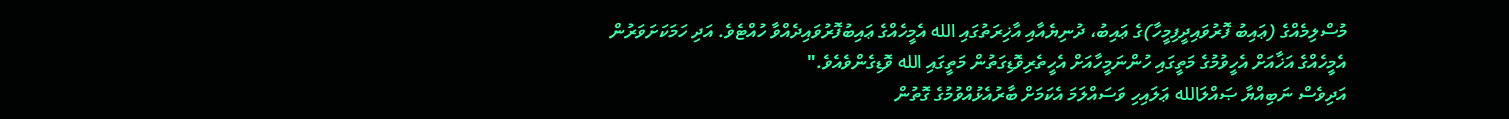މުސްލިމެއްގެ (ޢައިބު ފޮރުވައިދީފިމީހާ)ގެ ޢައިބު، ދުނިޔެއާއި އާޚިރަތުގައި الله އެމީހެއްގެ ޢައިބުފޮރުވައިދެއްވާ ހުއްޓެވެ. އަދި ހަމަކަށަވަރުން އެމީހެއްގެ އަޚާއަށް އެހީވުމުގެ މަތީގައި ހުންނަމީހާއަށް އެހީތެރިވޮޑިގަތުން މަތީގައި الله ވޮޑިގެންވެއެވެ."
އަދިވެސް ނަބިއްޔާ ޞައްލަالله ޢަލައިހި ވަސައްލަމަ އެކަމަށް ބާރުއެޅުއްވުމުގެ ގޮތުން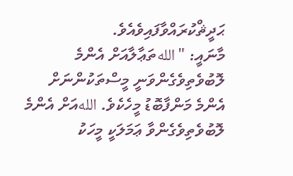ޙަދީޘްކުރައްވާފައިވެއެވެ.
މާނައީ: "اللهތަޢާލާއަށް އެންމެ ލޮބުވެތިވެގެންވަނީ މީސްތަކުންނަށް އެންމެ މަންފާބޮޑު މީހެކެވެ. اللهއަށް އެންމެ ލޮބުވެތިވެގެންވާ ޢަމަލަކީ މީހަކު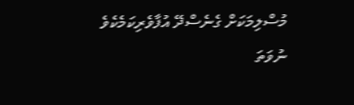މުސްލިމަކަށް ގެނެސްދޭ އުފާވެރިކަމެކެވެ ނުވަތަ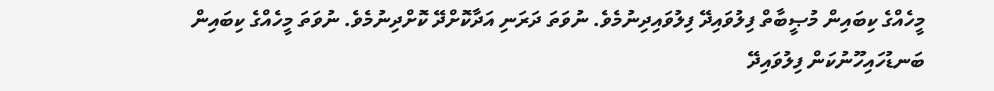މީހެއްގެ ކިބައިން މުޞީބާތް ފިލުވައިދޭ ފިލުވައިދިނުމެވެ. ނުވަތަ ދަރަނި އަދާކޮށްދޭ ކޮށްދިނުމެވެ. ނުވަތަ މީހެއްގެ ކިބައިން ބަނޑުހައިހޫނުކަން ފިލުވައިދޭ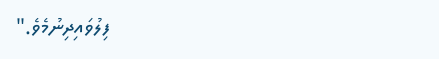ފިލުވައިދިނުމެވެ."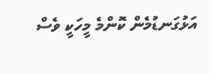އަޅުގަނޑުމެން ކޮންމެ މީހަކީ ވެސް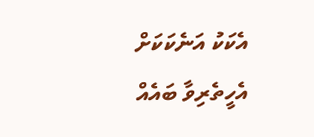އެކަކު އަނެކަކަށް އެހީތެރިވާ ބައެއް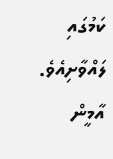ކަމުގައި ލައްވާށިއެވެ. އާމީން